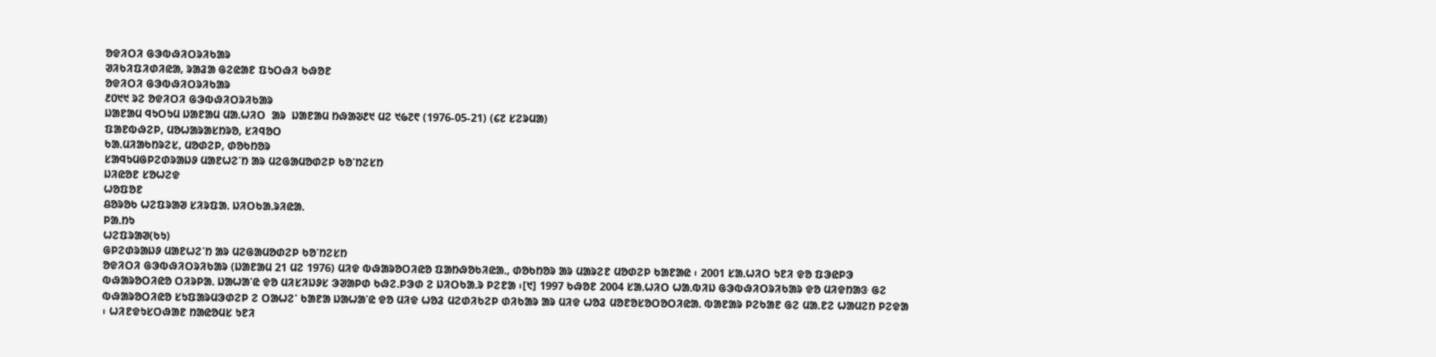ᱚᱫᱤᱛᱤ ᱜᱳᱵᱷᱤᱛᱨᱤᱠᱟᱨ
ᱣᱤᱠᱤᱯᱤᱰᱤᱭᱟ, ᱨᱟᱲᱟ ᱜᱮᱭᱟᱱ ᱯᱩᱛᱷᱤ ᱠᱷᱚᱱ
ᱚᱫᱤᱛᱤ ᱜᱳᱵᱷᱤᱛᱨᱤᱠᱟᱨ
᱒᱐᱑᱑ ᱨᱮ ᱚᱫᱤᱛᱤ ᱜᱳᱵᱷᱤᱛᱨᱤᱠᱟᱨ
ᱡᱟᱱᱟᱢ ᱧᱩᱛᱩᱢ ᱡᱟᱱᱟᱢ ᱢᱟᱹᱦᱤᱛ  ᱟᱨ  ᱡᱟᱱᱟᱢ ᱴᱷᱟᱶ᱒᱑ ᱢᱮ ᱑᱙᱗᱖ (1976-05-21) (᱔᱗ ᱥᱮᱨᱢᱟ)
ᱯᱟᱱᱵᱷᱮᱞ, ᱢᱚᱦᱟᱨᱟᱥᱴᱨᱚ, ᱥᱤᱧᱚᱛ
ᱠᱟᱹᱢᱤᱟᱠᱴᱨᱮᱥ, ᱢᱚᱰᱮᱞ, ᱰᱚᱠᱴᱚᱨ
ᱥᱟᱧᱩᱢᱜᱞᱮᱰᱨᱟᱡᱽ ᱢᱟᱱᱦᱮᱸᱴ ᱟᱨ ᱢᱮᱜᱟᱢᱚᱰᱮᱞ ᱠᱚᱸᱴᱮᱥᱴ
ᱡᱤᱭᱚᱱ ᱥᱚᱦᱮᱫ
ᱦᱚᱯᱚᱱ
ᱪᱚᱨᱚᱠ ᱦᱮᱯᱨᱟᱣ ᱥᱤᱨᱯᱟᱹ ᱡᱤᱛᱠᱟᱹᱨᱤᱭᱟᱹ
ᱞᱟᱹᱴᱩ
ᱦᱮᱯᱨᱟᱣ(ᱠᱩ)
ᱜᱞᱮᱰᱨᱟᱡᱽ ᱢᱟᱱᱦᱮᱸᱴ ᱟᱨ ᱢᱮᱜᱟᱢᱚᱰᱮᱞ ᱠᱚᱸᱴᱮᱥᱴ
ᱚᱫᱤᱛᱤ ᱜᱳᱵᱷᱤᱛᱨᱤᱠᱟᱨ (ᱡᱟᱱᱟᱢ 21 ᱢᱮ 1976) ᱢᱤᱫ ᱵᱷᱟᱨᱚᱛᱤᱭᱚ ᱯᱟᱴᱷᱚᱠᱤᱭᱟᱹ, ᱰᱚᱠᱴᱚᱨ ᱟᱨ ᱢᱟᱨᱮᱱ ᱢᱚᱰᱮᱞ ᱠᱟᱱᱟᱭ ᱾ 2001 ᱥᱟᱹᱦᱤᱛ ᱩᱱᱤ ᱫᱚ ᱯᱳᱭᱞᱳ ᱵᱷᱟᱨᱚᱛᱤᱭᱚ ᱛᱤᱨᱞᱟᱹ ᱡᱟᱦᱟᱸᱭ ᱫᱚ ᱢᱤᱥᱤᱡᱽᱥ ᱳᱣᱟᱞᱰ ᱠᱷᱮᱹᱞᱳᱰ ᱮ ᱡᱤᱛᱠᱟᱹᱨ ᱞᱮᱱᱟ ᱾[᱑] 1997 ᱠᱷᱚᱱ 2004 ᱥᱟᱹᱦᱤᱛ ᱦᱟᱹᱵᱤᱡ ᱜᱳᱵᱷᱤᱛᱨᱤᱠᱟᱨ ᱫᱚ ᱢᱤᱫᱴᱟᱝ ᱜᱮ ᱵᱷᱟᱨᱚᱛᱤᱭᱚ ᱥᱩᱯᱟᱨᱢᱳᱰᱮᱞ ᱮ ᱛᱟᱦᱮᱸ ᱠᱟᱱᱟ ᱡᱟᱦᱟᱸᱭ ᱫᱚ ᱢᱤᱫ ᱦᱚᱲ ᱢᱮᱰᱤᱠᱮᱞ ᱰᱤᱠᱟᱨ ᱟᱨ ᱢᱤᱫ ᱦᱚᱲ ᱢᱚᱱᱚᱥᱚᱛᱚᱛᱤᱭᱟᱹ ᱵᱟᱱᱟᱨ ᱞᱮᱠᱟᱱ ᱜᱮ ᱢᱟᱹᱱᱮ ᱦᱟᱢᱮᱴ ᱞᱮᱫᱟ ᱾ ᱦᱤᱱᱫᱩᱥᱛᱷᱟᱱ ᱴᱟᱭᱚᱢᱥ ᱩᱱᱤ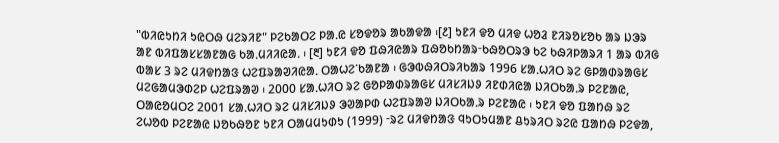"ᱵᱤᱭᱩᱴᱤ ᱩᱭᱛᱷ ᱢᱮᱨᱤᱱ" ᱞᱮᱠᱟᱛᱮ ᱞᱟᱹᱭ ᱥᱚᱫᱚᱨ ᱟᱠᱟᱫᱟ ᱾[᱒] ᱩᱱᱤ ᱫᱚ ᱢᱤᱫ ᱦᱚᱲ ᱱᱤᱨᱚᱥᱚᱠ ᱟᱨ ᱡᱳᱨ ᱟᱱ ᱵᱤᱯᱟᱥᱥᱟᱱᱟᱜ ᱠᱟᱹᱢᱤᱤᱭᱟᱹ ᱾ [᱓] ᱩᱱᱤ ᱫᱚ ᱯᱷᱤᱭᱟᱨ ᱯᱷᱚᱠᱴᱟᱨᱼᱠᱷᱚᱛᱨᱳ ᱠᱮ ᱠᱷᱤᱞᱟᱨᱤ 1 ᱟᱨ ᱵᱤᱜ ᱵᱟᱥ 3 ᱨᱮ ᱢᱤᱫᱴᱟᱝ ᱦᱮᱯᱨᱟᱣᱤᱭᱟᱹ ᱛᱟᱦᱮᱸᱠᱟᱱᱟ ᱾ ᱜᱳᱵᱷᱤᱛᱨᱤᱠᱟᱨ 1996 ᱥᱟᱹᱦᱤᱛ ᱨᱮ ᱜᱞᱟᱰᱨᱟᱜᱥ ᱢᱮᱜᱟᱢᱳᱰᱮᱞ ᱦᱮᱯᱨᱟᱣ ᱾ 2000 ᱥᱟᱹᱦᱤᱛ ᱨᱮ ᱜᱚᱞᱟᱰᱨᱟᱜᱥ ᱢᱤᱥᱤᱡᱽ ᱤᱱᱰᱤᱭᱟ ᱡᱤᱛᱠᱟᱹᱨ ᱞᱮᱱᱟᱭ, ᱛᱟᱭᱚᱢᱛᱮ 2001 ᱥᱟᱹᱦᱤᱛ ᱨᱮ ᱢᱤᱥᱤᱡᱽ ᱳᱣᱟᱞᱰ ᱦᱮᱯᱨᱟᱣ ᱡᱤᱛᱠᱟᱹᱨ ᱞᱮᱱᱟᱭ ᱾ ᱩᱱᱤ ᱫᱚ ᱯᱟᱴᱷ ᱨᱮ ᱮᱦᱚᱵ ᱞᱮᱱᱟᱭ ᱡᱚᱠᱷᱚᱱ ᱩᱱᱤ ᱛᱟᱢᱢᱩᱰᱩ (1999) ᱼᱨᱮ ᱢᱤᱫᱴᱟᱝ ᱧᱩᱛᱩᱢᱟᱱ ᱪᱩᱨᱤᱛ ᱨᱮᱭ ᱯᱟᱴᱷ ᱞᱮᱫᱟ,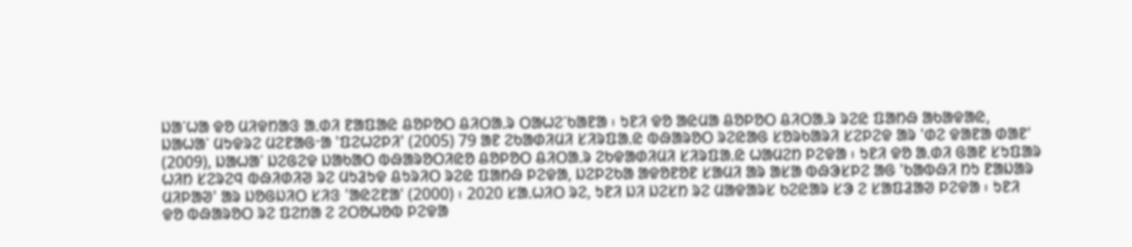ᱡᱟᱸᱦᱟ ᱫᱚ ᱢᱤᱫᱴᱟᱝ ᱟᱹᱰᱤ ᱱᱟᱯᱟᱭ ᱪᱚᱞᱚᱛ ᱪᱤᱛᱟᱹᱨ ᱛᱟᱦᱮᱸᱠᱟᱱᱟ ᱾ ᱩᱱᱤ ᱫᱚ ᱟᱭᱢᱟ ᱪᱚᱞᱚᱛ ᱪᱤᱛᱟᱹᱨ ᱨᱮᱭ ᱯᱟᱴᱷ ᱟᱠᱟᱫᱟᱭ, ᱡᱟᱦᱟᱸ ᱢᱩᱫᱨᱮ ᱢᱮᱱᱟᱜᱼᱟ 'ᱯᱮᱦᱮᱞᱤ' (2005) 79 ᱟᱱ ᱮᱠᱟᱰᱤᱢᱤ ᱥᱤᱨᱯᱟᱹᱭ ᱵᱷᱟᱨᱚᱛ ᱨᱮᱭᱟᱜ ᱥᱚᱨᱠᱟᱨᱤ ᱥᱮᱞᱮᱫ ᱟᱨ 'ᱰᱮ ᱫᱟᱱᱟ ᱰᱟᱱ' (2009), ᱡᱟᱦᱟᱸ ᱡᱮᱜᱮᱫ ᱡᱟᱠᱟᱛ ᱵᱷᱟᱨᱚᱛᱤᱭᱚ ᱪᱚᱞᱚᱛ ᱪᱤᱛᱟᱹᱨ ᱮᱠᱫᱟᱰᱤᱢᱤ ᱥᱤᱨᱯᱟᱹᱭ ᱦᱟᱢᱮᱴ ᱞᱮᱫᱟ ᱾ ᱩᱱᱤ ᱫᱚ ᱟᱹᱰᱤ ᱜᱟᱱ ᱥᱩᱯᱟᱨ ᱦᱤᱴ ᱥᱮᱨᱮᱧ ᱵᱷᱤᱰᱤᱣ ᱨᱮ ᱢᱩᱲᱩᱫ ᱪᱩᱨᱤᱛ ᱨᱮᱭ ᱯᱟᱴᱷ ᱞᱮᱫᱟ, ᱡᱮᱞᱮᱠᱟ ᱟᱫᱚᱱᱚᱱ ᱥᱟᱢᱤ ᱟᱨ ᱟᱥᱟ ᱵᱷᱳᱥᱞᱮ ᱟᱜ 'ᱠᱟᱵᱷᱤ ᱴᱩ ᱱᱟᱡᱟᱨ ᱢᱤᱞᱟᱣ' ᱟᱨ ᱡᱚᱜᱡᱤᱛ ᱥᱤᱝ 'ᱟᱭᱮᱱᱟ' (2000) ᱾ 2020 ᱥᱟᱹᱦᱤᱛ ᱨᱮ, ᱩᱱᱤ ᱡᱤ ᱡᱮᱥᱴ ᱨᱮ ᱢᱟᱫᱟᱨᱥ ᱠᱮᱭᱟᱨ ᱥᱳ ᱮ ᱥᱟᱯᱲᱟᱣ ᱞᱮᱫᱟ ᱾ ᱩᱱᱤ ᱫᱚ ᱵᱷᱟᱨᱚᱛ ᱨᱮ ᱯᱮᱴᱟ ᱮ ᱮᱛᱚᱦᱚᱵ ᱞᱮᱫᱟ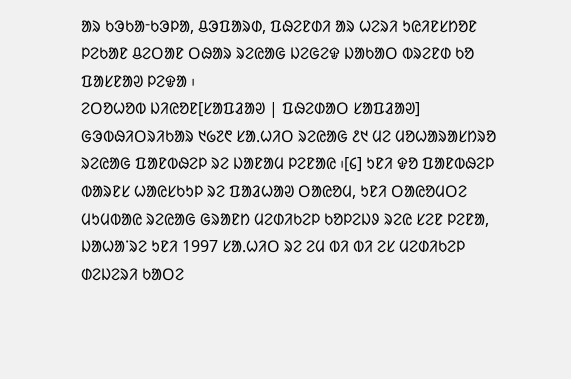ᱟᱨ ᱠᱳᱠᱟᱼᱠᱳᱞᱟ, ᱪᱳᱯᱟᱨᱰ, ᱯᱷᱮᱱᱰᱤ ᱟᱨ ᱦᱮᱨᱤ ᱩᱭᱤᱱᱥᱴᱚᱱ ᱞᱮᱠᱟᱱ ᱪᱮᱛᱟᱱ ᱛᱷᱟᱨ ᱨᱮᱭᱟᱜ ᱡᱮᱜᱮᱫ ᱡᱟᱠᱟᱛ ᱵᱨᱮᱱᱰ ᱠᱚ ᱯᱟᱥᱱᱟᱣ ᱞᱮᱫᱟ ᱾
ᱮᱛᱚᱦᱚᱵ ᱡᱤᱭᱚᱱ[ᱥᱟᱯᱲᱟᱣ | ᱯᱷᱮᱰᱟᱛ ᱥᱟᱯᱲᱟᱣ]
ᱜᱳᱵᱷᱤᱛᱨᱤᱠᱟᱨ ᱑᱙᱗᱖ ᱥᱟᱹᱦᱤᱛ ᱨᱮᱭᱟᱜ ᱒᱑ ᱢᱮ ᱢᱚᱦᱟᱨᱟᱥᱴᱨᱚ ᱨᱮᱭᱟᱜ ᱯᱟᱱᱵᱷᱮᱞ ᱨᱮ ᱡᱟᱱᱟᱢ ᱞᱮᱱᱟᱭ ᱾[᱔] ᱩᱱᱤ ᱫᱚ ᱯᱟᱱᱵᱷᱮᱞ ᱵᱟᱨᱱᱥ ᱦᱟᱭᱥᱠᱩᱞ ᱨᱮ ᱯᱟᱲᱦᱟᱣ ᱛᱟᱭᱚᱢ, ᱩᱱᱤ ᱛᱟᱭᱚᱢᱛᱮ ᱢᱩᱢᱵᱟᱭ ᱨᱮᱭᱟᱜ ᱜᱨᱟᱱᱴ ᱢᱮᱰᱤᱠᱮᱞ ᱠᱚᱞᱮᱡᱽ ᱨᱮᱭ ᱥᱮᱱ ᱞᱮᱱᱟ, ᱡᱟᱦᱟᱸᱨᱮ ᱩᱱᱤ 1997 ᱥᱟᱹᱦᱤᱛ ᱨᱮ ᱮᱢ ᱵᱤ ᱵᱤ ᱮᱥ ᱢᱮᱰᱤᱠᱮᱞ ᱰᱮᱡᱮᱨᱤ ᱠᱟᱛᱮ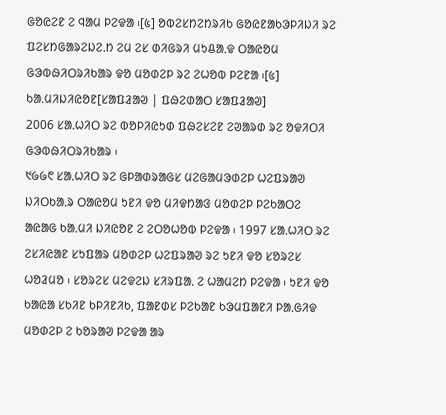ᱜᱚᱭᱮᱱ ᱮ ᱧᱟᱢ ᱞᱮᱫᱟ ᱾[᱕] ᱚᱵᱮᱥᱴᱮᱴᱨᱤᱠ ᱜᱚᱭᱱᱟᱠᱳᱞᱤᱡᱤ ᱨᱮ ᱯᱮᱥᱴᱜᱟᱨᱮᱡᱮᱹᱴ ᱮᱢ ᱮᱥ ᱰᱤᱜᱨᱤ ᱢᱩᱪᱟᱹᱫ ᱛᱟᱭᱚᱢ ᱜᱳᱵᱷᱤᱛᱨᱤᱠᱟᱨ ᱫᱚ ᱢᱚᱰᱮᱞ ᱨᱮ ᱮᱦᱚᱵ ᱞᱮᱱᱟ ᱾[᱕]
ᱠᱟᱹᱢᱤᱡᱤᱭᱚᱱ[ᱥᱟᱯᱲᱟᱣ | ᱯᱷᱮᱰᱟᱛ ᱥᱟᱯᱲᱟᱣ]
2006 ᱥᱟᱹᱦᱤᱛ ᱨᱮ ᱵᱚᱞᱤᱭᱩᱰ ᱯᱷᱮᱥᱮᱱ ᱮᱣᱟᱨᱰ ᱨᱮ ᱚᱫᱤᱛᱤ ᱜᱳᱵᱷᱤᱛᱨᱤᱠᱟᱨ ᱾
᱑᱙᱙᱖ ᱥᱟᱹᱦᱤᱛ ᱨᱮ ᱜᱞᱟᱰᱨᱟᱜᱥ ᱢᱮᱜᱟᱢᱳᱰᱮᱞ ᱦᱮᱯᱨᱟᱣ ᱡᱤᱛᱠᱟᱹᱨ ᱛᱟᱭᱚᱢ ᱩᱱᱤ ᱫᱚ ᱢᱤᱫᱴᱟᱝ ᱢᱚᱰᱮᱞ ᱞᱮᱠᱟᱛᱮ ᱟᱭᱟᱜ ᱠᱟᱹᱢᱤ ᱡᱤᱭᱚᱱ ᱮ ᱮᱛᱚᱦᱚᱵ ᱞᱮᱫᱟ ᱾ 1997 ᱥᱟᱹᱦᱤᱛ ᱨᱮ ᱮᱥᱤᱭᱟᱱ ᱥᱩᱯᱟᱨ ᱢᱚᱰᱮᱞ ᱦᱮᱯᱨᱟᱣ ᱨᱮ ᱩᱱᱤ ᱫᱚ ᱥᱚᱨᱮᱥ ᱦᱚᱲᱢᱚ ᱾ ᱥᱚᱨᱮᱥ ᱢᱮᱫᱮᱡ ᱥᱤᱨᱯᱟᱹ ᱮ ᱦᱟᱢᱮᱴ ᱞᱮᱫᱟ ᱾ ᱩᱱᱤ ᱫᱚ ᱠᱟᱭᱟ ᱥᱠᱤᱱ ᱠᱞᱤᱱᱤᱠ, ᱯᱟᱱᱰᱥ ᱞᱮᱠᱟᱱ ᱠᱳᱢᱯᱟᱱᱤ ᱞᱟᱹᱜᱤᱫ ᱢᱚᱰᱮᱞ ᱮ ᱠᱚᱨᱟᱣ ᱞᱮᱫᱟ ᱟᱨ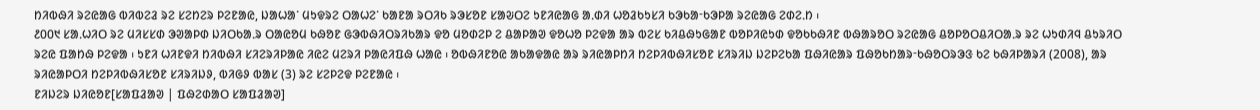ᱴᱤᱵᱷᱤ ᱨᱮᱭᱟᱜ ᱵᱤᱵᱮᱲ ᱨᱮ ᱥᱮᱴᱮᱨ ᱞᱮᱱᱟᱭ, ᱡᱟᱦᱟᱸ ᱢᱩᱫᱨᱮ ᱛᱟᱦᱮᱸ ᱠᱟᱱᱟ ᱨᱛᱤᱠ ᱨᱳᱥᱚᱱ ᱥᱟᱶᱛᱮ ᱩᱱᱤᱭᱟᱜ ᱟᱹᱰᱤ ᱦᱚᱲᱠᱩᱥᱤ ᱠᱳᱠᱟᱼᱠᱳᱞᱟ ᱨᱮᱭᱟᱜ ᱮᱰᱮᱹᱴ ᱾
᱒᱐᱐᱑ ᱥᱟᱹᱦᱤᱛ ᱨᱮ ᱢᱤᱥᱥᱰ ᱳᱣᱟᱞᱰ ᱡᱤᱛᱠᱟᱹᱨ ᱛᱟᱭᱚᱢ ᱠᱷᱚᱱ ᱜᱳᱵᱷᱤᱛᱨᱤᱠᱟᱨ ᱫᱚ ᱢᱚᱰᱮᱞ ᱮ ᱪᱟᱞᱟᱣ ᱫᱚᱦᱚ ᱞᱮᱫᱟ ᱟᱨ ᱵᱮᱥ ᱠᱤᱪᱷᱩᱜᱟᱱ ᱵᱚᱞᱤᱭᱩᱰ ᱫᱚᱠᱠᱷᱤᱱ ᱵᱷᱟᱨᱚᱛ ᱨᱮᱭᱟᱜ ᱪᱚᱞᱚᱛᱪᱤᱛᱟᱹᱨ ᱨᱮ ᱦᱩᱰᱤᱧ ᱪᱩᱨᱤᱛ ᱨᱮᱭ ᱯᱟᱴᱷ ᱞᱮᱫᱟ ᱾ ᱩᱱᱤ ᱦᱤᱱᱫᱤ ᱴᱤᱵᱷᱤ ᱥᱤᱮᱨᱤᱞᱟᱭ ᱤᱭᱮ ᱢᱮᱨᱤ ᱞᱟᱭᱤᱯᱷ ᱦᱟᱭ ᱾ ᱚᱵᱷᱤᱱᱚᱭ ᱟᱠᱟᱫᱟᱭ ᱟᱨ ᱨᱤᱭᱟᱞᱴᱤ ᱴᱮᱞᱤᱵᱷᱤᱥᱚᱱ ᱥᱤᱨᱤᱡ ᱡᱮᱞᱮᱠᱟ ᱯᱷᱤᱭᱟᱨ ᱯᱷᱚᱠᱴᱟᱨᱼᱠᱷᱚᱛᱨᱳᱝ ᱠᱮ ᱠᱷᱤᱞᱟᱨᱤ (2008), ᱟᱨ ᱨᱤᱭᱟᱞᱛᱤ ᱴᱮᱞᱤᱵᱷᱤᱥᱚᱱ ᱥᱤᱨᱤᱡᱽ, ᱵᱤᱜᱽ ᱵᱟᱥ (3) ᱨᱮ ᱥᱮᱞᱮᱫ ᱞᱮᱱᱟᱭ ᱾
ᱱᱤᱡᱮᱨ ᱡᱤᱭᱚᱱ[ᱥᱟᱯᱲᱟᱣ | ᱯᱷᱮᱰᱟᱛ ᱥᱟᱯᱲᱟᱣ]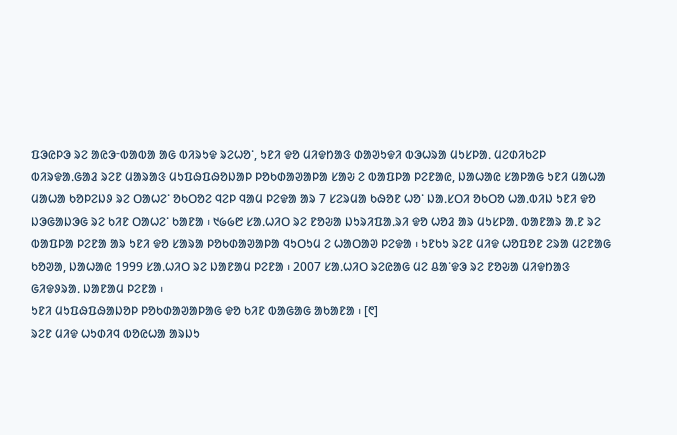ᱯᱳᱭᱞᱳ ᱨᱮ ᱟᱭᱳᱼᱵᱟᱵᱟ ᱟᱜ ᱵᱤᱨᱩᱫ ᱨᱮᱦᱚᱸ, ᱩᱱᱤ ᱫᱚ ᱢᱤᱫᱴᱟᱝ ᱰᱟᱣᱩᱫᱤ ᱵᱳᱦᱨᱟ ᱢᱩᱥᱞᱟᱹ ᱢᱮᱰᱤᱠᱮᱞ ᱵᱤᱨᱫᱟᱹᱜᱟᱲ ᱨᱮᱱ ᱢᱟᱨᱟᱝ ᱢᱩᱯᱷᱯᱷᱚᱡᱟᱞ ᱞᱚᱠᱰᱟᱣᱟᱞᱟ ᱥᱟᱶ ᱮ ᱵᱟᱯᱞᱟ ᱞᱮᱱᱟᱭ, ᱡᱟᱦᱟᱭ ᱥᱟᱞᱟᱜ ᱩᱱᱤ ᱢᱟᱦᱟ ᱢᱟᱦᱟ ᱠᱚᱞᱮᱡᱽ ᱨᱮ ᱛᱟᱦᱮᱸ ᱚᱠᱛᱚᱮ ᱧᱮᱞ ᱧᱟᱢ ᱞᱮᱫᱟ ᱟᱨ 7 ᱥᱮᱨᱢᱟ ᱠᱷᱚᱱ ᱦᱚᱸ ᱡᱟᱹᱥᱛᱤ ᱚᱠᱛᱚ ᱦᱟᱹᱵᱤᱡ ᱩᱱᱤ ᱫᱚ ᱡᱳᱜᱟᱡᱳᱜ ᱨᱮ ᱠᱤᱱ ᱛᱟᱦᱮᱸ ᱠᱟᱱᱟ ᱾ ᱑᱙᱙᱘ ᱥᱟᱹᱦᱤᱛ ᱨᱮ ᱱᱚᱶᱟ ᱡᱩᱨᱤᱯᱟᱹᱨᱤ ᱫᱚ ᱦᱚᱲ ᱟᱨ ᱢᱩᱥᱞᱟᱹ ᱵᱟᱱᱟᱨ ᱟᱹᱱ ᱨᱮ ᱵᱟᱯᱞᱟ ᱞᱮᱱᱟ ᱟᱨ ᱩᱱᱤ ᱫᱚ ᱥᱟᱨᱟ ᱞᱚᱠᱰᱟᱣᱟᱞᱟ ᱧᱩᱛᱩᱢ ᱮ ᱦᱟᱛᱟᱣ ᱞᱮᱫᱟ ᱾ ᱩᱱᱠᱩ ᱨᱮᱱ ᱢᱤᱫ ᱦᱚᱯᱚᱱ ᱮᱨᱟ ᱢᱮᱱᱟᱜ ᱠᱚᱣᱟ, ᱡᱟᱦᱟᱭ 1999 ᱥᱟᱹᱦᱤᱛ ᱨᱮ ᱡᱟᱱᱟᱢ ᱞᱮᱱᱟ ᱾ 2007 ᱥᱟᱹᱦᱤᱛ ᱨᱮᱭᱟᱜ ᱢᱮ ᱪᱟᱸᱫᱳ ᱨᱮ ᱱᱚᱶᱟ ᱢᱤᱫᱴᱟᱝ ᱜᱤᱫᱽᱨᱟᱹ ᱡᱟᱱᱟᱢ ᱞᱮᱱᱟ ᱾
ᱩᱱᱤ ᱢᱩᱯᱷᱯᱷᱟᱡᱚᱞ ᱞᱚᱠᱰᱟᱣᱟᱞᱟᱜ ᱫᱚ ᱠᱤᱱ ᱵᱟᱜᱟᱜ ᱟᱠᱟᱱᱟ ᱾ [᱖]
ᱨᱮᱱ ᱢᱤᱫ ᱦᱩᱰᱤᱧ ᱵᱚᱭᱦᱟ ᱟᱨᱡᱩ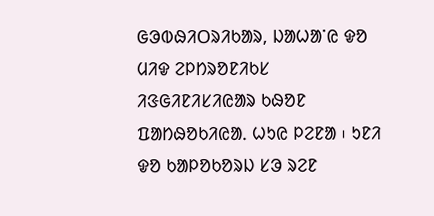ᱜᱳᱵᱷᱤᱛᱨᱤᱠᱟᱨ, ᱡᱟᱦᱟᱸᱭ ᱫᱚ ᱢᱤᱫ ᱮᱞᱴᱨᱚᱱᱤᱠᱥ ᱤᱝᱜᱤᱱᱤᱥᱤᱭᱟᱨ ᱠᱷᱚᱱ ᱯᱟᱴᱷᱚᱠᱤᱭᱟᱹ ᱦᱩᱭ ᱞᱮᱱᱟ ᱾ ᱩᱱᱤ ᱫᱚ ᱠᱟᱞᱚᱠᱚᱨᱡ ᱥᱳ ᱨᱮᱱ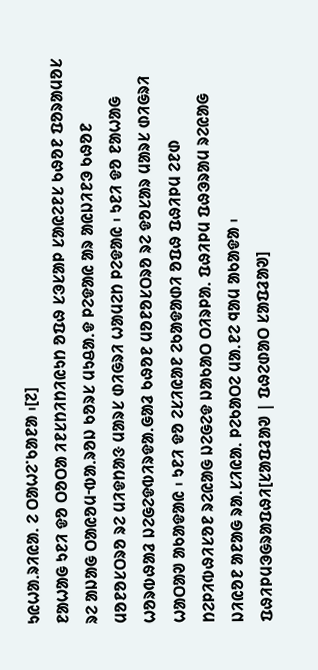ᱩᱭᱦᱟᱹᱨᱤᱭᱟᱹ ᱮ ᱛᱟᱦᱮᱸᱠᱟᱱᱟ ᱾[᱗]
ᱱᱟᱦᱟᱜ ᱩᱱᱤ ᱫᱚ ᱛᱚᱛᱟ ᱤᱱᱥᱴᱤᱴᱤᱭᱩᱴ ᱚᱯᱷ ᱥᱳᱥᱟᱞ ᱥᱟᱭᱮᱱᱥ ᱠᱷᱚᱱ ᱯᱚᱨᱟᱢᱚᱥ ᱨᱮ ᱟᱡᱟᱜ ᱛᱟᱭᱚᱢᱼᱵᱟᱹᱨᱚᱡ ᱠᱚᱨᱥ ᱢᱩᱪᱟᱹᱫ ᱞᱮᱫᱟᱭ ᱟᱨ ᱟᱭᱡᱤᱱᱳ ᱠᱷᱚᱱ ᱢᱚᱱᱚᱥᱛᱨᱚ ᱨᱮ ᱢᱤᱫᱴᱟᱝ ᱢᱟᱨᱥ ᱰᱤᱜᱨᱤ ᱦᱟᱢᱮᱴ ᱞᱮᱫᱟᱭ ᱾ ᱩᱱᱤ ᱫᱚ ᱱᱟᱦᱟᱜ ᱦᱚᱨᱵᱷᱟᱲ ᱡᱮᱜᱮᱫᱵᱤᱨᱫᱟᱹᱜᱟᱲ ᱠᱷᱚᱱ ᱢᱚᱱᱚᱥᱛᱨᱚ ᱨᱮ ᱫᱚᱥᱟᱨ ᱢᱟᱨᱥ ᱰᱤᱜᱨᱤ ᱦᱟᱛᱟᱣ ᱟᱠᱟᱫᱟᱭ ᱾ ᱩᱱᱤ ᱫᱚ ᱮᱥᱤᱭᱟᱱ ᱮᱠᱟᱫᱟᱰᱤ ᱚᱯᱷ ᱯᱷᱤᱞᱢ ᱮᱱᱰ ᱴᱮᱞᱤᱵᱷᱤᱥᱚᱱ ᱨᱮᱭᱟᱜ ᱡᱮᱜᱮᱫ ᱡᱟᱠᱟᱛ ᱛᱤᱨᱞᱟᱹ ᱯᱷᱤᱞᱢ ᱯᱷᱳᱨᱟᱢ ᱨᱮᱭᱟᱜ ᱡᱤᱭᱚᱱ ᱟᱱᱟᱜ ᱨᱟᱹᱥᱤᱭᱟᱹ ᱞᱮᱠᱟᱛᱮ ᱢᱟᱹᱱᱮ ᱧᱟᱢ ᱟᱠᱟᱫᱟ ᱾
ᱯᱷᱤᱞᱢᱳᱜᱨᱟᱯᱷᱤ[ᱥᱟᱯᱲᱟᱣ | ᱯᱷᱮᱰᱟᱛ ᱥᱟᱯᱲᱟᱣ]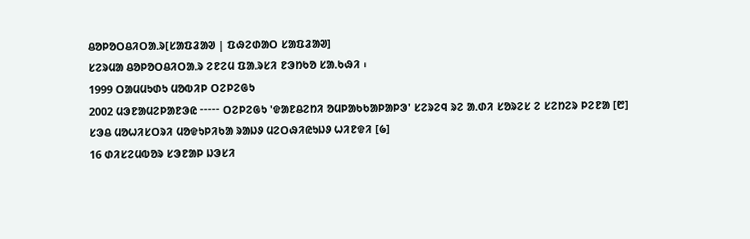ᱪᱚᱞᱚᱛᱪᱤᱛᱟᱹᱨ[ᱥᱟᱯᱲᱟᱣ | ᱯᱷᱮᱰᱟᱛ ᱥᱟᱯᱲᱟᱣ]
ᱥᱮᱨᱢᱟ ᱪᱚᱞᱚᱛᱪᱤᱛᱟᱹᱨ ᱮᱱᱮᱢ ᱯᱟᱹᱨᱥᱤ ᱱᱳᱴᱠᱚ ᱥᱟᱹᱠᱷᱤ ᱾
1999 ᱛᱟᱢᱢᱩᱰᱩ ᱢᱚᱵᱤᱞ ᱛᱮᱞᱮᱜᱩ
2002 ᱢᱳᱱᱟᱢᱮᱞᱟᱱᱳᱭ ᱼᱼᱼᱼᱼ ᱛᱮᱞᱮᱜᱩ 'ᱫᱟᱱᱪᱮᱴᱤ ᱚᱢᱞᱟᱠᱠᱟᱞᱟᱞᱳ' ᱥᱮᱨᱮᱧ ᱨᱮ ᱟᱹᱰᱤ ᱥᱚᱨᱮᱥ ᱮ ᱥᱮᱴᱮᱨ ᱞᱮᱱᱟ [᱘]
ᱥᱳᱪ ᱢᱚᱦᱤᱥᱛᱨᱤ ᱢᱚᱫᱩᱞᱤᱠᱟ ᱨᱟᱡᱽ ᱢᱮᱛᱷᱤᱭᱩᱡᱽ ᱦᱤᱱᱫᱤ [᱙]
16 ᱰᱤᱥᱮᱢᱵᱚᱨ ᱥᱳᱱᱟᱞ ᱡᱳᱥᱤ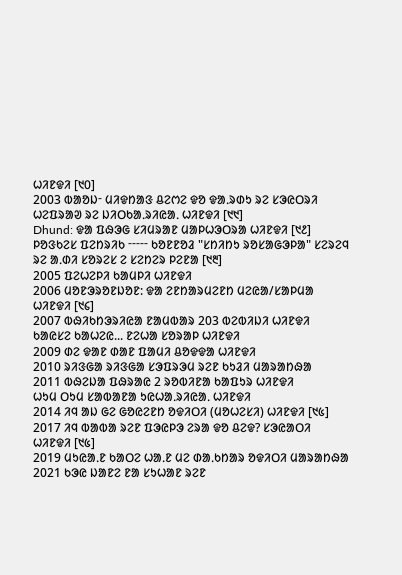ᱦᱤᱱᱫᱤ [᱑᱐]
2003 ᱵᱟᱚᱡᱼ ᱢᱤᱫᱴᱟᱝ ᱪᱮᱬᱮ ᱫᱚ ᱫᱟᱹᱨᱰᱩ ᱨᱮ ᱥᱳᱭᱛᱨᱤ ᱦᱮᱯᱨᱟᱣ ᱨᱮ ᱡᱤᱛᱠᱟᱹᱨᱤᱭᱟᱹ ᱦᱤᱱᱫᱤ [᱑᱑]
Dhund: ᱫᱟ ᱯᱷᱳᱜ ᱥᱤᱢᱨᱟᱱ ᱢᱟᱞᱦᱳᱛᱨᱟ ᱦᱤᱱᱫᱤ [᱑᱒]
ᱞᱚᱝᱠᱮᱥ ᱯᱮᱴᱨᱤᱠ ᱼᱼᱼᱼᱼ ᱠᱚᱱᱱᱚᱲ "ᱥᱴᱤᱴᱩ ᱨᱚᱥᱟᱜᱳᱞᱟ" ᱥᱮᱨᱮᱧ ᱨᱮ ᱟᱹᱰᱤ ᱥᱚᱨᱮᱥ ᱮ ᱥᱮᱴᱮᱨ ᱞᱮᱱᱟ [᱑᱓]
2005 ᱯᱮᱦᱮᱞᱤ ᱠᱟᱢᱞᱤ ᱦᱤᱱᱫᱤ
2006 ᱢᱚᱱᱳᱨᱚᱱᱡᱚᱱ: ᱫᱟ ᱮᱱᱴᱟᱨᱢᱮᱱᱴ ᱢᱮᱭᱟ/ᱥᱟᱞᱢᱟ ᱦᱤᱱᱫᱤ [᱑᱔]
2007 ᱵᱷᱤᱠᱴᱳᱨᱤᱭᱟ ᱱᱟᱢᱵᱟᱨ 203 ᱵᱮᱵᱤᱡᱤ ᱦᱤᱱᱫᱤ
ᱠᱟᱭᱥᱮ ᱠᱟᱦᱮᱭ... ᱱᱮᱦᱟ ᱥᱚᱨᱟᱞ ᱦᱤᱱᱫᱤ
2009 ᱰᱮ ᱫᱟᱱ ᱰᱟᱱ ᱯᱟᱢᱤ ᱪᱚᱫᱫᱟ ᱦᱤᱱᱫᱤ
2010 ᱨᱤᱝᱜᱟ ᱨᱤᱝᱜᱟ ᱥᱳᱯᱨᱳᱢ ᱨᱮᱱ ᱠᱩᱲᱤ ᱢᱟᱨᱟᱴᱷᱟ
2011 ᱵᱷᱮᱡᱟ ᱯᱷᱨᱟᱭ 2 ᱨᱚᱵᱤᱱᱟ ᱠᱟᱯᱩᱨ ᱦᱤᱱᱫᱤ
ᱦᱩᱢ ᱛᱩᱢ ᱥᱟᱵᱟᱱᱟ ᱩᱭᱦᱟᱹᱨᱤᱭᱟᱹ ᱦᱤᱱᱫᱤ
2014 ᱤᱧ ᱟᱡ ᱜᱮ ᱜᱚᱭᱮᱱᱴ ᱚᱫᱤᱛᱤ (ᱢᱚᱦᱮᱥᱤ) ᱦᱤᱱᱫᱤ [᱑᱕]
2017 ᱤᱧ ᱵᱟᱵᱟ ᱨᱮᱱ ᱯᱳᱭᱞᱳ ᱮᱨᱟ ᱫᱚ ᱪᱮᱫ? ᱥᱳᱭᱟᱛᱤ ᱦᱤᱱᱫᱤ [᱑᱕]
2019 ᱢᱩᱭᱟᱹᱱ ᱠᱟᱛᱮ ᱦᱟᱹᱱ ᱢᱮ ᱰᱟᱹᱠᱴᱟᱨ ᱚᱫᱤᱛᱤ ᱢᱟᱨᱟᱴᱷᱟ
2021 ᱠᱳᱭ ᱡᱟᱱᱮ ᱱᱟ ᱥᱩᱦᱟᱱ ᱨᱮᱱ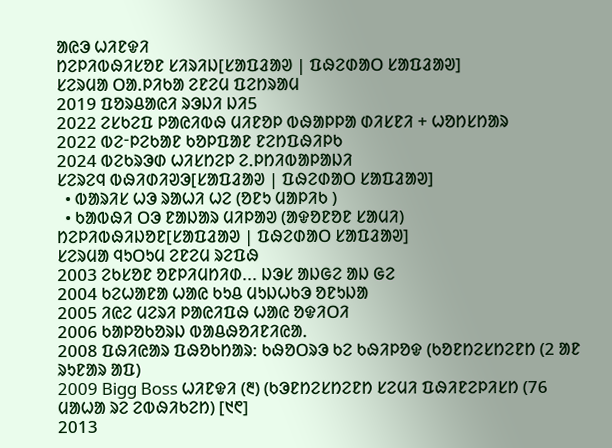ᱟᱭᱳ ᱦᱤᱱᱫᱤ
ᱴᱮᱞᱤᱵᱷᱤᱥᱚᱱ ᱥᱤᱨᱤᱡ[ᱥᱟᱯᱲᱟᱣ | ᱯᱷᱮᱰᱟᱛ ᱥᱟᱯᱲᱟᱣ]
ᱥᱮᱨᱢᱟ ᱛᱟᱹᱞᱤᱠᱟ ᱮᱱᱮᱢ ᱯᱮᱴᱨᱟᱢ
2019 ᱯᱚᱨᱪᱟᱭᱤ ᱨᱳᱡᱤ ᱡᱤ5
2022 ᱮᱥᱠᱮᱯ ᱞᱟᱭᱤᱵᱷ ᱢᱤᱱᱚᱞ ᱵᱷᱟᱞᱞᱟ ᱰᱤᱥᱱᱤ + ᱦᱚᱴᱥᱴᱟᱨ
2022 ᱵᱮᱼᱞᱮᱠᱟᱱ ᱠᱚᱞᱯᱟᱱ ᱱᱮᱴᱯᱷᱤᱞᱠ
2024 ᱵᱮᱠᱨᱳᱰ ᱦᱤᱥᱴᱮᱞ ᱮᱹᱞᱴᱤᱵᱟᱞᱟᱡᱤ
ᱥᱮᱨᱮᱧ ᱵᱷᱤᱰᱤᱣᱳ[ᱥᱟᱯᱲᱟᱣ | ᱯᱷᱮᱰᱟᱛ ᱥᱟᱯᱲᱟᱣ]
  • ᱵᱟᱨᱤᱥ ᱦᱳ ᱨᱟᱦᱤ ᱦᱮ (ᱚᱱᱩ ᱢᱟᱞᱤᱠ )
  • ᱠᱟᱵᱷᱤ ᱛᱳ ᱱᱟᱡᱟᱨ ᱢᱤᱞᱟᱣ (ᱟᱫᱚᱱᱚᱱ ᱥᱟᱢᱤ)
ᱴᱮᱞᱤᱵᱷᱤᱡᱚᱱ[ᱥᱟᱯᱲᱟᱣ | ᱯᱷᱮᱰᱟᱛ ᱥᱟᱯᱲᱟᱣ]
ᱥᱮᱨᱢᱟ ᱧᱩᱛᱩᱢ ᱮᱱᱮᱢ ᱨᱮᱯᱷ
2003 ᱮᱠᱥᱚᱱ ᱚᱱᱞᱤᱢᱴᱤᱰ... ᱡᱳᱥ ᱟᱡᱜᱮ ᱟᱡ ᱜᱮ
2004 ᱠᱮᱦᱟᱱᱟ ᱦᱟᱭ ᱠᱩᱪ ᱢᱩᱡᱦᱠᱳ ᱚᱱᱩᱡᱟ
2005 ᱤᱭᱮ ᱢᱮᱨᱤ ᱞᱟᱭᱤᱯᱷ ᱦᱟᱭ ᱚᱫᱤᱛᱤ
2006 ᱠᱟᱞᱚᱠᱚᱨᱡ ᱵᱟᱪᱷᱚᱤᱱᱤᱭᱟᱹ
2008 ᱯᱷᱤᱭᱟᱨ ᱯᱷᱚᱠᱴᱟᱨ: ᱠᱷᱚᱛᱨᱳ ᱠᱮ ᱠᱷᱤᱞᱚᱫ (ᱠᱚᱱᱴᱮᱥᱴᱮᱱᱴ (2 ᱟᱱ ᱨᱩᱱᱟᱨ ᱟᱯ)
2009 Bigg Boss ᱦᱤᱱᱫᱤ (᱓) (ᱠᱳᱱᱴᱮᱥᱴᱮᱱᱴ ᱥᱮᱢᱤ ᱯᱷᱤᱱᱮᱞᱤᱥᱴ (76 ᱢᱟᱦᱟ ᱨᱮ ᱮᱵᱷᱤᱠᱮᱴ) [᱑᱖]
2013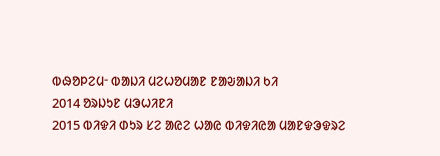ᱵᱷᱚᱞᱮᱢᱼ ᱵᱟᱡᱤ ᱢᱮᱦᱚᱢᱟᱱ ᱱᱟᱶᱟᱡᱤ ᱠᱤ
2014 ᱚᱨᱡᱩᱱ ᱢᱳᱦᱤᱱᱤ
2015 ᱵᱤᱫᱤ ᱰᱩᱨ ᱥᱮ ᱟᱭᱮ ᱦᱟᱭ ᱵᱤᱫᱤᱭᱟ ᱢᱟᱱᱫᱳᱫᱨᱮ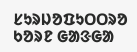ᱥᱩᱨᱡᱚᱯᱩᱛᱛᱨᱚ ᱠᱚᱨᱱ ᱜᱟᱝᱜᱟ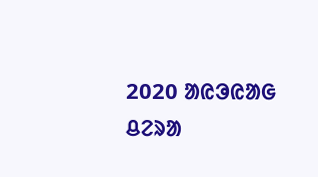2020 ᱟᱭᱳᱭᱟᱜ ᱪᱮᱨᱟ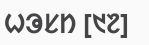ᱦᱳᱥᱴ [᱑᱗]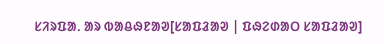ᱥᱤᱨᱯᱟᱹ ᱟᱨ ᱵᱟᱪᱷᱱᱟᱣ[ᱥᱟᱯᱲᱟᱣ | ᱯᱷᱮᱰᱟᱛ ᱥᱟᱯᱲᱟᱣ]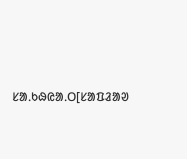ᱥᱟᱹᱠᱷᱭᱟᱹᱛ[ᱥᱟᱯᱲᱟᱣ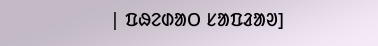| ᱯᱷᱮᱰᱟᱛ ᱥᱟᱯᱲᱟᱣ]